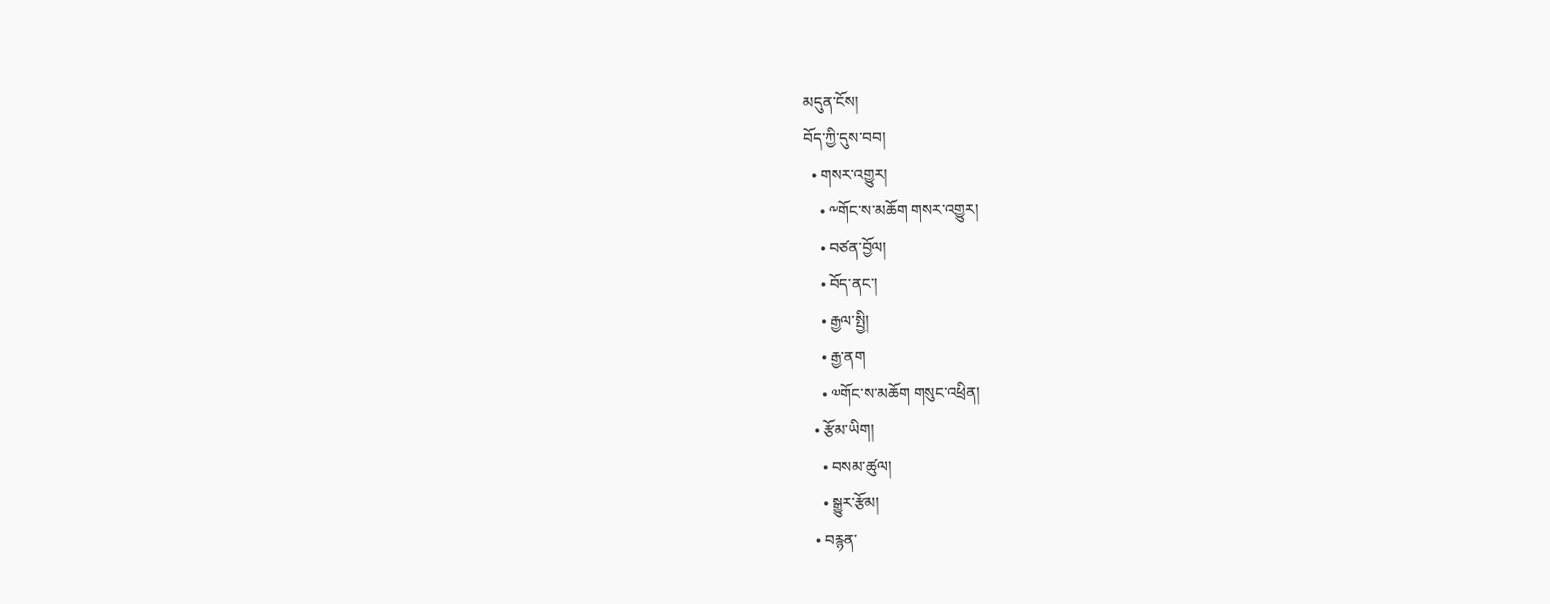མདུན་ངོས།
བོད་ཀྱི་དུས་བབ།
  • གསར་འགྱུར།
    • ༸གོང་ས་མཆོག གསར་འགྱུར།
    • བཙན་བྱོལ།
    • བོད་ནང་།
    • རྒྱལ་སྤྱི།
    • རྒྱ་ནག
    • ༧གོང་ས་མཆོག གསུང་འཕྲིན།
  • རྩོམ་ཡིག།
    • བསམ་ཚུལ།
    • སྒྱུར་རྩོམ།
  • བརྙན་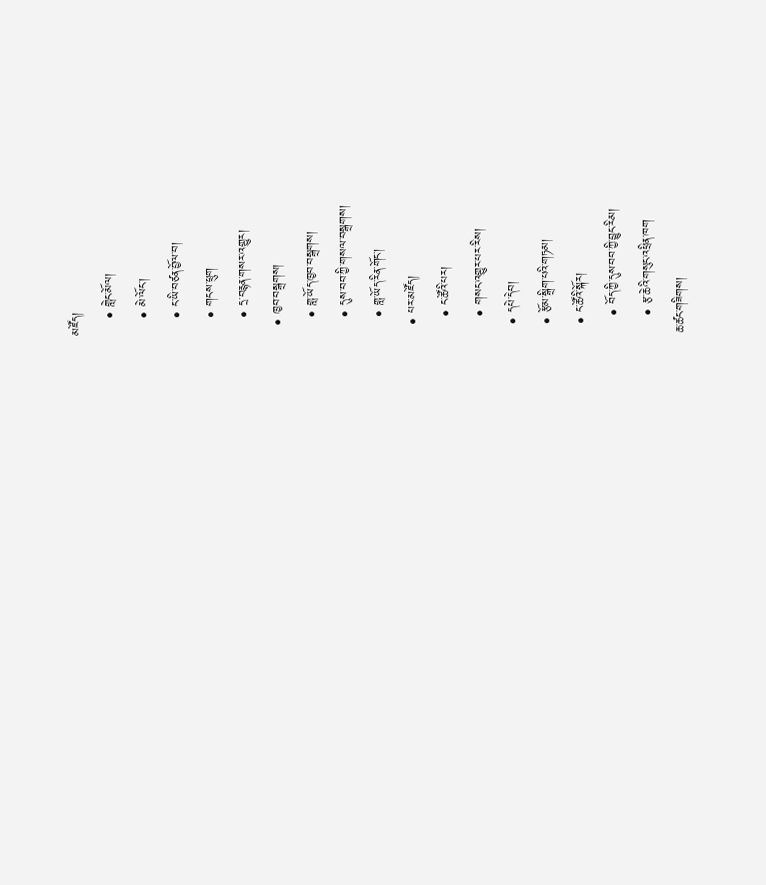མཛོད།
    • གླེང་མོལ།
    • མེ་ལོང་།
    • ང་ཡི་བཙན་བྱོལ་བ།
    • གངས་ཕྲུག
    • དྲ་བརྙན་གསར་འགྱུར།
  • ཁྱབ་བསྒྲགས།
    • གླ་ཡོད་ཁྱབ་བསྒྲགས།
    • དུས་བབ་ཀྱི་གསལ་བསྒྲགས།
    • གླ་ཡོད་རིན་གོང་།
  • པར་མཛོད།
    • ང་ཚོའི་པར།
    • གསང་འགྱུར་པར་རིས།
  • དཔེ་དེབ།
  • རྩོམ་སྒྲིག་པའི་གཏམ།
  • ང་ཚོའི་སྐོར།
    • བོད་ཀྱི་དུས་བབ་ཀྱི་བྱུང་རིམ།
    • རྩ་ཆེའི་གསུང་འཕྲིན་ཁག
ཆ་ཚང་གཟིགས།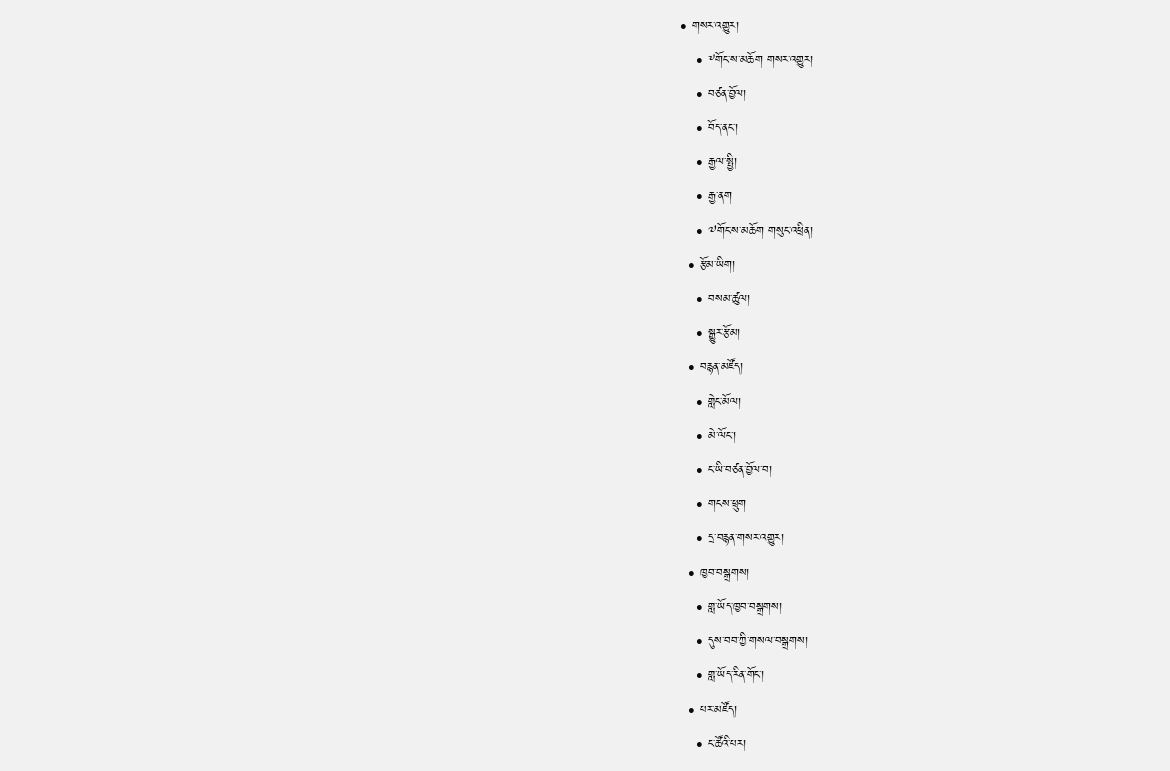• གསར་འགྱུར།
    • ༸གོང་ས་མཆོག གསར་འགྱུར།
    • བཙན་བྱོལ།
    • བོད་ནང་།
    • རྒྱལ་སྤྱི།
    • རྒྱ་ནག
    • ༧གོང་ས་མཆོག གསུང་འཕྲིན།
  • རྩོམ་ཡིག།
    • བསམ་ཚུལ།
    • སྒྱུར་རྩོམ།
  • བརྙན་མཛོད།
    • གླེང་མོལ།
    • མེ་ལོང་།
    • ང་ཡི་བཙན་བྱོལ་བ།
    • གངས་ཕྲུག
    • དྲ་བརྙན་གསར་འགྱུར།
  • ཁྱབ་བསྒྲགས།
    • གླ་ཡོད་ཁྱབ་བསྒྲགས།
    • དུས་བབ་ཀྱི་གསལ་བསྒྲགས།
    • གླ་ཡོད་རིན་གོང་།
  • པར་མཛོད།
    • ང་ཚོའི་པར།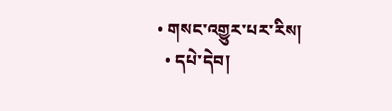• གསང་འགྱུར་པར་རིས།
  • དཔེ་དེབ།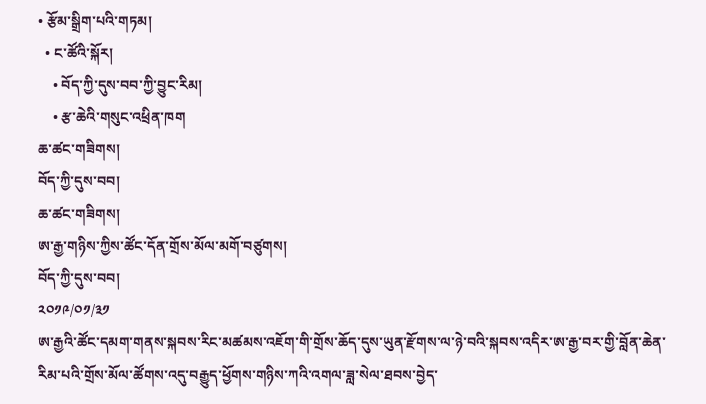• རྩོམ་སྒྲིག་པའི་གཏམ།
  • ང་ཚོའི་སྐོར།
    • བོད་ཀྱི་དུས་བབ་ཀྱི་བྱུང་རིམ།
    • རྩ་ཆེའི་གསུང་འཕྲིན་ཁག
ཆ་ཚང་གཟིགས།
བོད་ཀྱི་དུས་བབ།
ཆ་ཚང་གཟིགས།
ཨ་རྒྱ་གཉིས་ཀྱིས་ཚོང་དོན་གྲོས་མོལ་མགོ་བཙུགས།
བོད་ཀྱི་དུས་བབ།
༢༠༡༩/༠༡/༣༡
ཨ་རྒྱའི་ཚོང་དམག་གནས་སྐབས་རིང་མཚམས་འཇོག་གི་གྲོས་ཆོད་དུས་ཡུན་རྫོགས་ལ་ཉེ་བའི་སྐབས་འདིར་ཨ་རྒྱ་བར་གྱི་བློན་ཆེན་རིམ་པའི་གྲོས་མོལ་ཚོགས་འདུ་བརྒྱུད་ཕྱོགས་གཉིས་ཀའི་འགལ་ཟླ་སེལ་ཐབས་བྱེད་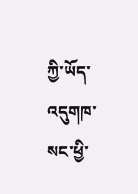ཀྱི་ཡོད་འདུགཁ་སང་ཕྱི་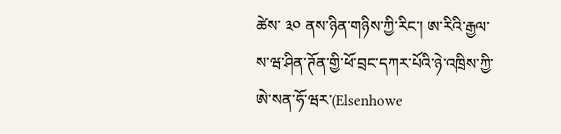ཚེས་ ༣༠ ནས་ཉིན་གཉིས་ཀྱི་རིང་། ཨ་རིའི་རྒྱལ་ས་ཝ་ཤིན་ཊོན་གྱི་ཕོ་བྲང་དཀར་པོའི་ཉེ་འཁྲིས་ཀྱི་ཨེ་སན་ཧོ་ཝར་(Elsenhowe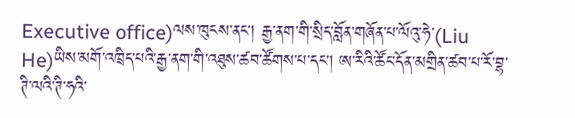Executive office)ལས་ཁུངས་ནང་། རྒྱ་ནག་གི་སྲིད་བློན་གཞོན་པ་ལོའུ་ཧེ་(Liu He)ཡིས་མགོ་འཁྲིད་པའི་རྒྱ་ནག་གི་འཐུས་ཚབ་ཚོགས་པ་དང་། ཨ་རིའི་ཚོང་དོན་མགྲིན་ཚབ་པ་རོ་བྷ་ཊི་ལའི་ཊི་ཧའི་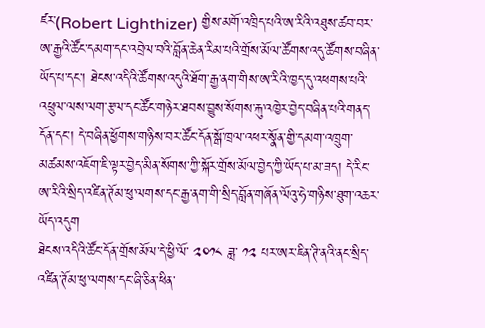ཛར་(Robert Lighthizer) གྱིས་མགོ་འཁྲིད་པའི་ཨ་རིའི་འཐུས་ཚབ་བར་ཨ་རྒྱའི་ཚོང་དམག་དང་འབྲེལ་བའི་བློན་ཆེན་རིམ་པའི་གྲོས་མོལ་ཚོགས་འདུ་ཚོགས་བཞིན་ཡོད་པ་དང་། ཐེངས་འདིའི་ཚོགས་འདུའི་ཐོག་རྒྱ་ནག་གིས་ཨ་རིའི་ཁྱད་དུ་འཕགས་པའི་འཕྲུལ་ལས་ལག་རྩལ་དང་ཚོང་གཉེར་ཐབས་བྱུས་སོགས་རྐུ་འཁྱེར་བྱེད་བཞིན་པའི་གནད་དོན་དང་། དེ་བཞིན་ཕྱོགས་གཉིས་བར་ཚོང་དོན་སྒོ་ཁྲལ་འཕར་སྣོན་གྱི་དམག་འཁྲུག་མཚམས་འཇོག་ཇི་ལྟར་བྱེད་མིན་སོགས་ཀྱི་སྐོར་གྲོས་མོལ་བྱེད་ཀྱི་ཡོད་པ་མ་ཟད། དེ་རིང་ཨ་རིའི་སྲིད་འཛིན་ཊོམ་ཕུ་ལགས་དང་རྒྱ་ནག་གི་སྲིད་བློན་གཞོན་ལོའུ་ཧེ་གཉིས་ཐུག་འཆར་ཡོད་འདུག
ཐེངས་འདིའི་ཚོང་དོན་གྲོས་མོལ་དེ་ཕྱི་ལོ་ ༢༠༡༨ ཟླ་ ༡༢ པར་ཨར་ཇིན་ཊི་ནའི་ནང་སྲིད་འཛིན་ཊོམ་ཕུ་ལགས་དང་ཞི་ཅིན་ཕིན་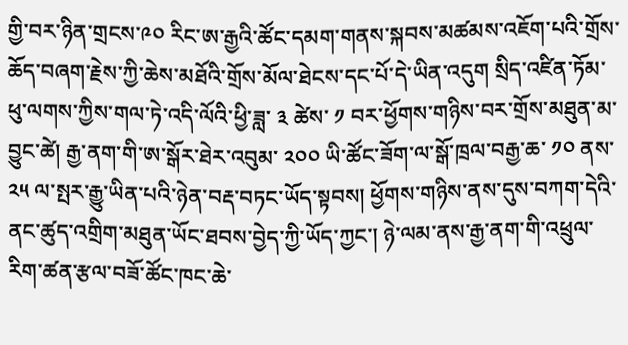གྱི་བར་ཉིན་གྲངས་༩༠ རིང་ཨ་རྒྱའི་ཚོང་དམག་གནས་སྐབས་མཚམས་འཇོག་པའི་གྲོས་ཆོད་བཞག་རྗེས་ཀྱི་ཆེས་མཐོའི་གྲོས་མོལ་ཐེངས་དང་པོ་དེ་ཡིན་འདུག སྲིད་འཛིན་ཏོམ་ཕུ་ལགས་ཀྱིས་གལ་ཏེ་འདི་ལོའི་ཕྱི་ཟླ་ ༣ ཚེས་ ༡ བར་ཕྱོགས་གཉིས་བར་གྲོས་མཐུན་མ་བྱུང་ཚེ། རྒྱ་ནག་གི་ཨ་སྒོར་ཐེར་འབུམ་ ༢༠༠ ཡི་ཚོང་ཟོག་ལ་སྒོ་ཁྲལ་བརྒྱ་ཆ་ ༡༠ ནས་ ༢༥ ལ་སྤར་རྒྱུ་ཡིན་པའི་ཉེན་བརྡ་བཏང་ཡོད་སྟབས། ཕྱོགས་གཉིས་ནས་དུས་བཀག་དེའི་ནང་ཚུད་འགྲིག་མཐུན་ཡོང་ཐབས་བྱེད་ཀྱི་ཡོད་ཀྱང་། ཉེ་ལམ་ནས་རྒྱ་ནག་གི་འཕྲུལ་རིག་ཚན་རྩལ་བཟོ་ཚོང་ཁང་ཆེ་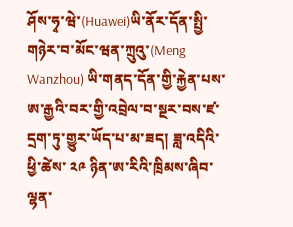ཤོས་ཧྭ་ཝེ་(Huawei)ཡི་ནོར་དོན་སྤྱི་གཉེར་བ་མོང་ཝན་ཀྲུའུ་(Meng Wanzhou) ཡི་གནད་དོན་གྱི་རྐྱེན་པས་ཨ་རྒྱའི་བར་གྱི་འབྲེལ་བ་སྔར་བས་ཛ་དྲག་ཏུ་གྱུར་ཡོད་པ་མ་ཟད། ཟླ་འདིའི་ཕྱི་ཚེས་ ༢༩ ཉིན་ཨ་རིའི་ཁྲིམས་ཞིབ་ལྷན་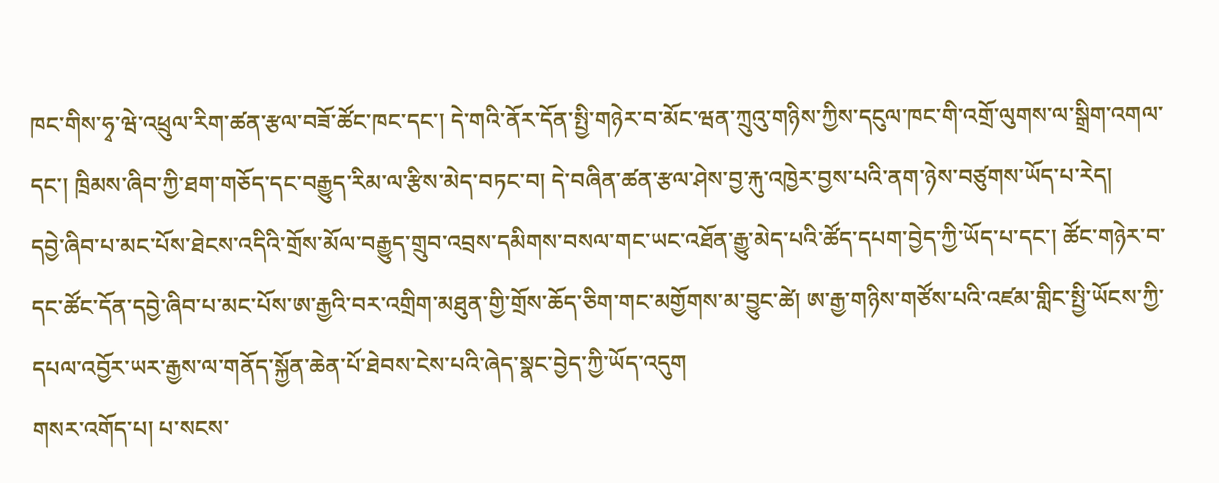ཁང་གིས་ཧྭ་ཝེ་འཕྲུལ་རིག་ཚན་རྩལ་བཟོ་ཚོང་ཁང་དང་། དེ་གའི་ནོར་དོན་སྤྱི་གཉེར་བ་མོང་ཝན་ཀྲུའུ་གཉིས་ཀྱིས་དངུལ་ཁང་གི་འགྲོ་ལུགས་ལ་སྒྲིག་འགལ་དང་། ཁྲིམས་ཞིབ་ཀྱི་ཐག་གཅོད་དང་བརྒྱུད་རིམ་ལ་རྩིས་མེད་བཏང་བ། དེ་བཞིན་ཚན་རྩལ་ཤེས་བྱ་རྐུ་འཁྱེར་བྱས་པའི་ནག་ཉེས་བཙུགས་ཡོད་པ་རེད།
དབྱེ་ཞིབ་པ་མང་པོས་ཐེངས་འདིའི་གྲོས་མོལ་བརྒྱུད་གྲུབ་འབྲས་དམིགས་བསལ་གང་ཡང་འཐོན་རྒྱུ་མེད་པའི་ཚོད་དཔག་བྱེད་ཀྱི་ཡོད་པ་དང་། ཚོང་གཉེར་བ་དང་ཚོང་དོན་དབྱེ་ཞིབ་པ་མང་པོས་ཨ་རྒྱའི་བར་འགྲིག་མཐུན་གྱི་གྲོས་ཆོད་ཅིག་གང་མགྱོགས་མ་བྱུང་ཚེ། ཨ་རྒྱ་གཉིས་གཙོས་པའི་འཛམ་གླིང་སྤྱི་ཡོངས་ཀྱི་དཔལ་འབྱོར་ཡར་རྒྱས་ལ་གནོད་སྐྱོན་ཆེན་པོ་ཐེབས་ངེས་པའི་ཞེད་སྣང་བྱེད་ཀྱི་ཡོད་འདུག
གསར་འགོད་པ། པ་སངས་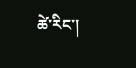ཚེ་རིང་།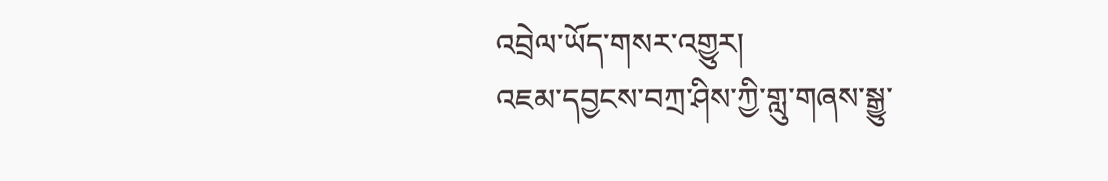འབྲེལ་ཡོད་གསར་འགྱུར།
འཇམ་དབྱངས་བཀྲ་ཤིས་ཀྱི་གླུ་གཞས་སྒྱུ་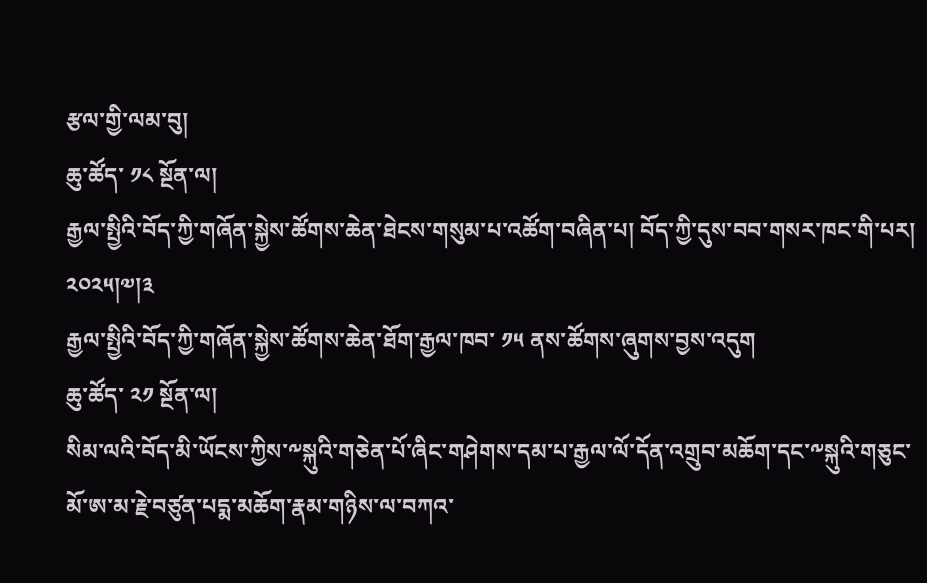རྩལ་གྱི་ལམ་བུ།
ཆུ་ཚོད་ ༡༨ སྔོན་ལ།
རྒྱལ་སྤྱིའི་བོད་ཀྱི་གཞོན་སྐྱེས་ཚོགས་ཆེན་ཐེངས་གསུམ་པ་འཚོག་བཞིན་པ། བོད་ཀྱི་དུས་བབ་གསར་ཁང་གི་པར། ༢༠༢༥།༧།༣
རྒྱལ་སྤྱིའི་བོད་ཀྱི་གཞོན་སྐྱེས་ཚོགས་ཆེན་ཐོག་རྒྱལ་ཁབ་ ༡༥ ནས་ཚོགས་ཞུགས་བྱས་འདུག
ཆུ་ཚོད་ ༢༡ སྔོན་ལ།
སིམ་ལའི་བོད་མི་ཡོངས་ཀྱིས་༸སྐུའི་གཅེན་པོ་ཞིང་གཤེགས་དམ་པ་རྒྱལ་ལོ་དོན་འགྲུབ་མཆོག་དང་༸སྐུའི་གཅུང་མོ་ཨ་མ་རྗེ་བཙུན་པདྨ་མཆོག་རྣམ་གཉིས་ལ་བཀའ་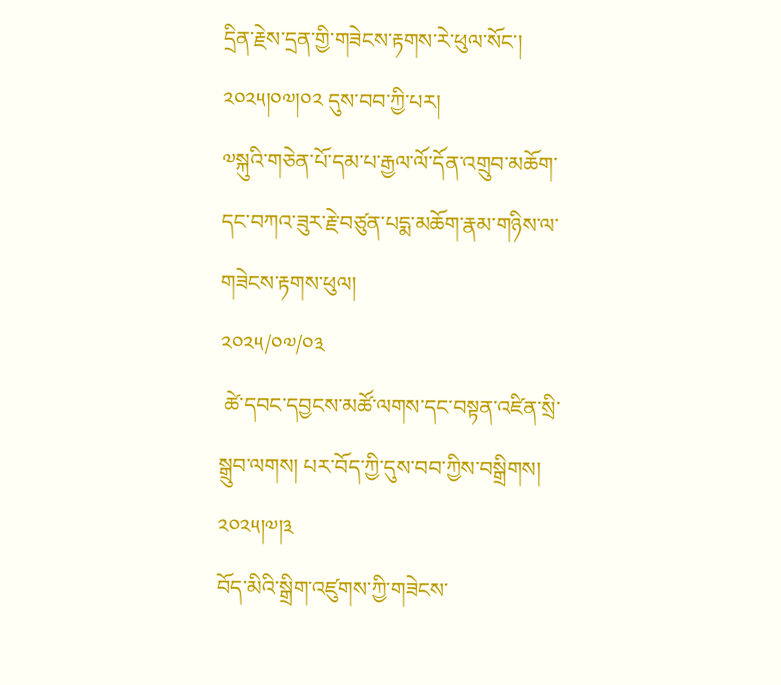དྲིན་རྗེས་དྲན་གྱི་གཟེངས་རྟགས་རེ་ཕུལ་སོང་།  ༢༠༢༥།༠༧།༠༢ དུས་བབ་ཀྱི་པར།
༧སྐུའི་གཅེན་པོ་དམ་པ་རྒྱལ་ལོ་དོན་འགྲུབ་མཆོག་དང་བཀའ་ཟུར་རྗེ་བཙུན་པདྨ་མཆོག་རྣམ་གཉིས་ལ་གཟེངས་རྟགས་ཕུལ།
༢༠༢༥/༠༧/༠༣
 ཚེ་དབང་དབྱངས་མཚོ་ལགས་དང་བསྟན་འཛིན་སྲི་སྒྲུབ་ལགས། པར་བོད་ཀྱི་དུས་བབ་ཀྱིས་བསྒྲིགས། ༢༠༢༥།༧།༣
བོད་མིའི་སྒྲིག་འཛུགས་ཀྱི་གཟེངས་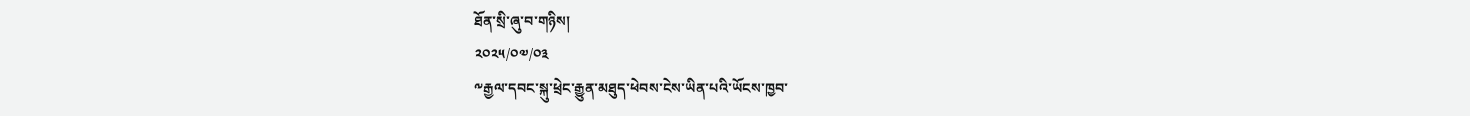ཐོན་སྲི་ཞུ་བ་གཉིས།
༢༠༢༥/༠༧/༠༣
༸རྒྱལ་དབང་སྐུ་ཕྲེང་རྒྱུན་མཐུད་ཕེབས་ངེས་ཡིན་པའི་ཡོངས་ཁྱབ་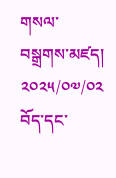གསལ་བསྒྲགས་མཛད།
༢༠༢༥/༠༧/༠༢
བོད་དང་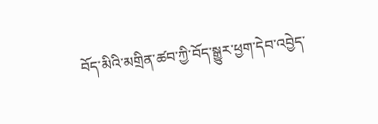བོད་མིའི་མགྲིན་ཚབ་ཀྱི་བོད་སྒྱུར་ཕྱག་དེབ་འབྱེད་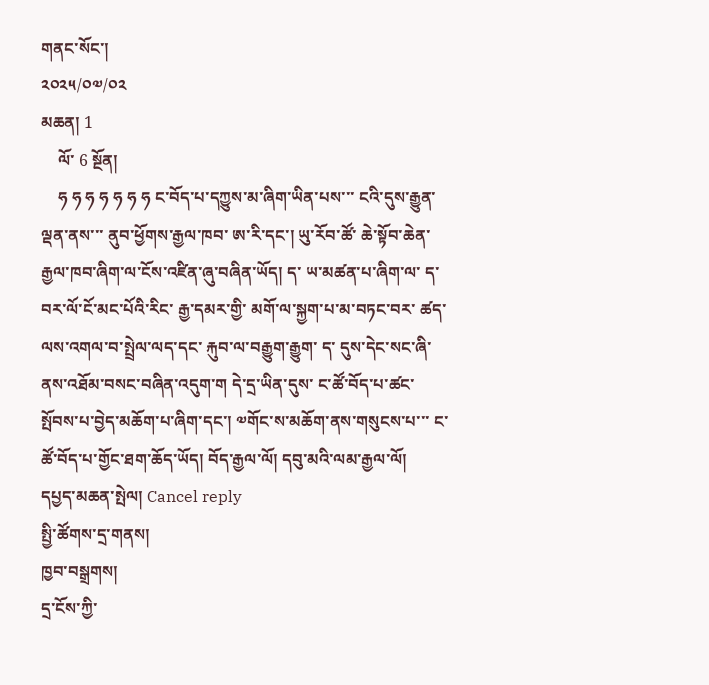གནང་སོང་།
༢༠༢༥/༠༧/༠༢
མཆན། 1
    ལོ་ 6 སྔོན།
    ཧ ཧ ཧ ཧ ཧ ཧ ཧ ང་བོད་པ་དཀྱུས་མ་ཞིག་ཡིན་པས་་་ ངའི་དུས་རྒྱུན་ལྡན་ནས་་་ ནུབ་ཕྱོགས་རྒྱལ་ཁབ་ ཨ་རི་དང་། ཡུ་རོབ་ཚོ་ ཆེ་སྟོབ་ཆེན་རྒྱལ་ཁབ་ཞིག་ལ་ངོས་འཛིན་ཞུ་བཞིན་ཡོད། ད་ ཡ་མཚན་པ་ཞིག་ལ་ ད་བར་ལོ་ངོ་མང་པོའི་རིང་ རྒྱ་དམར་གྱི་ མགོ་ལ་སྐྱག་པ་མ་བཏང་བར་ ཚད་ལས་འགལ་བ་སྤྲེལ་ལད་དང་ རྐུབ་ལ་བརྒྱུག་རྒྱུག་ ད་ དུས་དེང་སང་ཞི་ནས་འཐོམ་བསང་བཞིན་འདུག་ག དེ་དྲ་ཡིན་དུས་ ང་ཚོ་བོད་པ་ཚང་ སྤོབས་པ་བྱེད་མཆོག་པ་ཞིག་དང་། ༧གོང་ས་མཆོག་ནས་གསུངས་པ་་་ ང་ཚོ་བོད་པ་གྱོང་ཐག་ཆོད་ཡོད། བོད་རྒྱལ་ལོ། དབུ་མའི་ལམ་རྒྱལ་ལོ།
དཔྱད་མཆན་སྤེལ། Cancel reply
སྤྱི་ཚོགས་དྲ་གནས།
ཁྱབ་བསྒྲགས།
དྲ་ངོས་ཀྱི་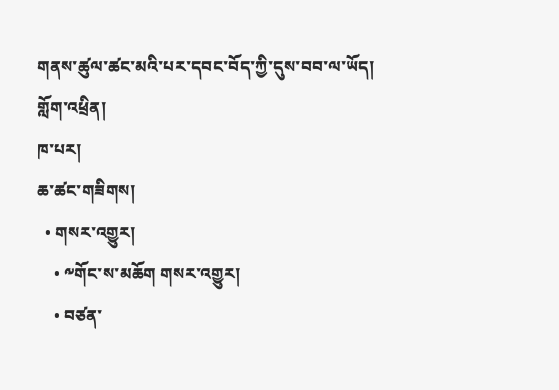གནས་ཚུལ་ཚང་མའི་པར་དབང་བོད་ཀྱི་དུས་བབ་ལ་ཡོད།
གློག་འཕྲིན།
ཁ་པར།
ཆ་ཚང་གཟིགས།
  • གསར་འགྱུར།
    • ༸གོང་ས་མཆོག གསར་འགྱུར།
    • བཙན་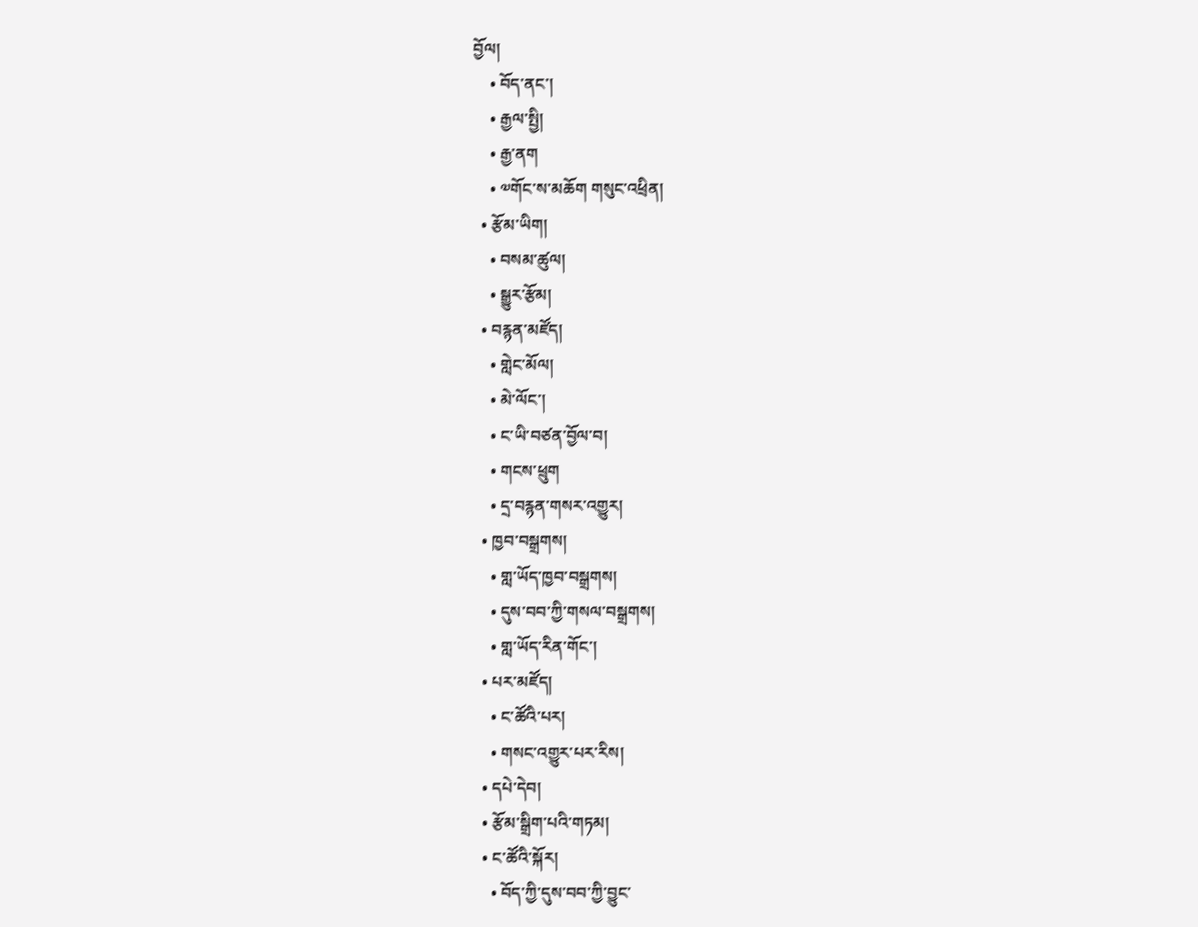བྱོལ།
    • བོད་ནང་།
    • རྒྱལ་སྤྱི།
    • རྒྱ་ནག
    • ༧གོང་ས་མཆོག གསུང་འཕྲིན།
  • རྩོམ་ཡིག།
    • བསམ་ཚུལ།
    • སྒྱུར་རྩོམ།
  • བརྙན་མཛོད།
    • གླེང་མོལ།
    • མེ་ལོང་།
    • ང་ཡི་བཙན་བྱོལ་བ།
    • གངས་ཕྲུག
    • དྲ་བརྙན་གསར་འགྱུར།
  • ཁྱབ་བསྒྲགས།
    • གླ་ཡོད་ཁྱབ་བསྒྲགས།
    • དུས་བབ་ཀྱི་གསལ་བསྒྲགས།
    • གླ་ཡོད་རིན་གོང་།
  • པར་མཛོད།
    • ང་ཚོའི་པར།
    • གསང་འགྱུར་པར་རིས།
  • དཔེ་དེབ།
  • རྩོམ་སྒྲིག་པའི་གཏམ།
  • ང་ཚོའི་སྐོར།
    • བོད་ཀྱི་དུས་བབ་ཀྱི་བྱུང་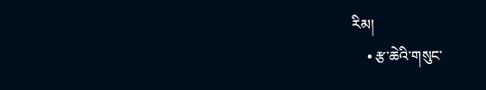རིམ།
    • རྩ་ཆེའི་གསུང་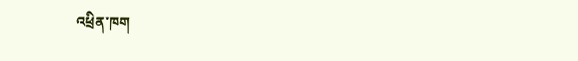འཕྲིན་ཁག